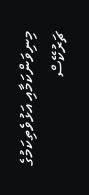މިނިވަންކަމާއި އަޅުވެތިކަމުގެ ޗަރުކޭސް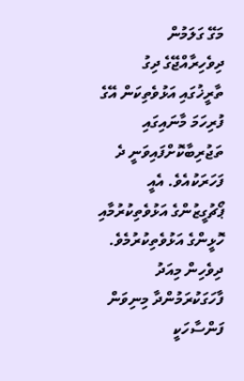މަގޭ ގަލަމުން
ދިވެހިރާއްޖޭގެ ދިގު ތާރީޚުގައި އަޅުވެތިކަން އޭގެ ފުރިހަމަ މާނައިގައި ތަޖުރިބާކޮށްފައިވަނީ ދެ ފަހަރަކުއެވެ. އެއީ ޕޯޗުގީޒުންގެ އަޅުވެތިކުރުމާއި ހޮޅީންގެ އަޅުވެތިކުރުމެވެ. ދިވެހިން މިއަދު ފާހަގަކުރަމުންދާ މިނިވަން ފަންސާހަކީ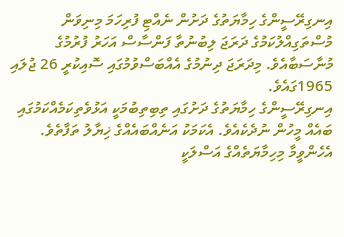އިނގިރޭސީންގެ ހިމާޔަތުގެ ދަށުން ނެއްޓި ފުރިހަމަ މިނިވަން މުސްތަގިއްލުކަމުގެ ދަރަޖަ ލިބުނުތާ ފަންސާސް އަހަރު ފުރުމުގެ މުނާސަބާއެވެ. މިދަރަޖަ ދިނުމުގެ އެއްބަސްވުމުގައި ސޮއިކުރީ 26 ޖުލައި 1965ގައެވެ.
އިނގިރޭސީންގެ ހިމާޔަތުގެ ދަށުގައި ތިބިތިބުމަކީ އަޅުވެތިކަމެއްކަމުގައި ބައެއް މީހުން ނުދެކެއެވެ. އެކަމަކު އަނެއްބައެއްގެ ޚިޔާލު ތަފާތެވެ. އެހެންވީމާ މިހިމާޔަތެއްގެ އަސްލަކީ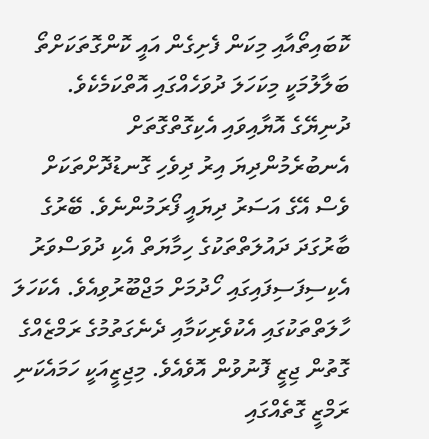ކޮބައިތޯއާއި މިކަން ފެށިގެން އައީ ކޮންގޮތަކަށްތޯ ބަލާލުމަކީ މިކަހަލަ ދުވަހެއްގައި އޮތްކަމެކެވެ.
ދުނިޔޭގެ އޮޔާއިވައި އެކިގޮތްގޮތަށް އެނބުރެމުންދިޔަ އިރު ދިވެހި ގޮނޑުދޮށްތަކަށް ވެސް އޭގެ އަސަރު ދިޔައީ ފޯރަމުންނެވެ. ބޭރުގެ ބާރުގަދަ ދައުލަތްތަކުގެ ހިމާޔަތް އެކި ދުވަސްވަރު އެކިސިފަސިފައިގައި ހޯދުމަށް މަޖްބޫރުވިއެވެ. އެކަހަލަ ހާލަތްތަކުގައި އެކުވެރިކަމާއި ދެނެގަތުމުގެ ރަމްޒެއްގެ ގޮތުން ޖިޒީ ފޮނުވުން އޮވެއެވެ. މިޖިޒީއަކީ ހަމައެކަނި ރަމްޒީ ގޮތެއްގައި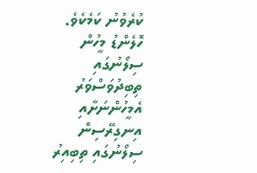ކުރެވުނު ކަމެކެވެ. ހޮލެންޑު މީހުން ސިލޯނުގައި ތިބިދުވަސްވަރު އެމީހުންނަށާއި އިނގިރޭސިން ސިލޯނުގައި ތިބިއިރު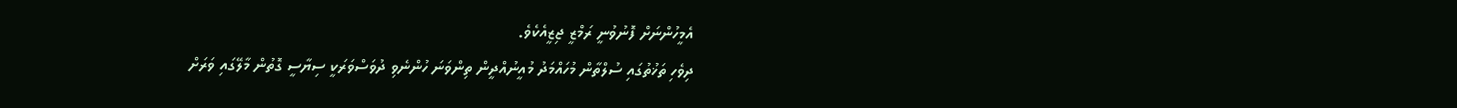އެމީހުންނަށް ފޮނުވުނީ ރަމްޒީ ޖިޒީއެކެވެ.
ދިވެހި ތަޚުތުގައި ސުލްތާން މުހައްމަދު މުއީނުއްދީން ތިންވަނަ ހުންނެވި ދުވަސްވަރަކީ ސިޔާސީ ގޮތުން މާލޭގައި ވަރަށް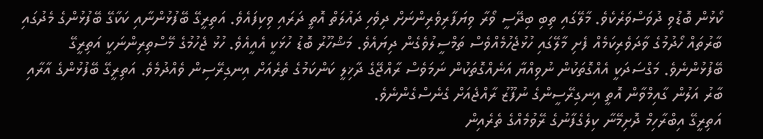ކޯޅުން ބޮޑުވި ދުވަސްވަރެކެވެ. މާލޭގައި ތިބި ބިދޭސީ ވޯރާ ވިޔަފާރިވެރިންނަށް ދިވެހި ދައުލަތް އޮތީ ދަރައި ވިކިފައެވެ. އަތިރީގޭ ބޭފުޅުންނާއި ކަކާގޭ ބޭފުޅުންގެ މެދުގައި ބާރުތައް ހޯދުމުގެ ވާދަވެރިކަމެއް ފެށި މާލޭގައި ހުޅުޖެހުމެއްވެސް ތަމްސީލުވެގެން ދިޔައެވެ. މަޝްހޫރު ބޮޑު ހުޅަކީ އެއީއެވެ. ހުޅު ޖެހުމުގެ މޭސްތިރިންނަކީ އަތިރީގޭ ބޭފުޅުންނެވެ. މަގްސަދަކީ އެއްގޮތަކުން ނުވިއްޔާ އަނެއްގޮތަކުން ނަމަވެސް ރާއްޖޭގެ ދާޚިލީ ކަންކަމުގެ ތެރެއަށް އިނގިރޭސިން ވެއްދުމެވެ. އަތިރީގޭ ބޭފުޅުންގެ އާރާއި ބާރު އަލުން ގާއިމްވާން އޮތީ އިނގިރޭސީންގެ ނުފޫޒު ރާއްޖެއަށް ގެނެސްގެންނެވެ.
އަތިރީގޭ އިބްރާހިމް ދޮށިމޭނާ ކިލެގެފާނުގެ ރޭވުމެއްގެ ތެރެއިން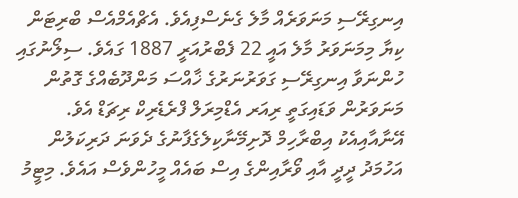އިނގިރޭސި މަނަވަރެއް މާލެ ގެނެސްފިއެވެ. އެޗްއެމްއެސް ބްރިޓަން ކިޔާ މިމަނަވަރު މާލެ އައީ 22 ފެބްރުއަރީ 1887 ގައެވެ. ސިލޯނުގައި ހުންނަވާ އިނގިރޭސި ގަވަރުނަރުގެ ޚާއްސަ މަންދޫބެއްގެ ގޮތުން މަނަވަރުން ވަޑައިގަތީ ރިއަރ އެޑްމިރަލް ފްރެޑެރިކް ރިޗަޑް އެވެ. އޭނާއާއިއެކު އިބްރާހިމް ދޮށިމޭނާކިލެގެފާނުގެ ދެވަނަ ދަރިކަލުން އަހުމަދު ދީދީ އާއި ވޯރާއިންގެ އިސް ބައެއް މީހުންވެސް އައެވެ. މިޓީމު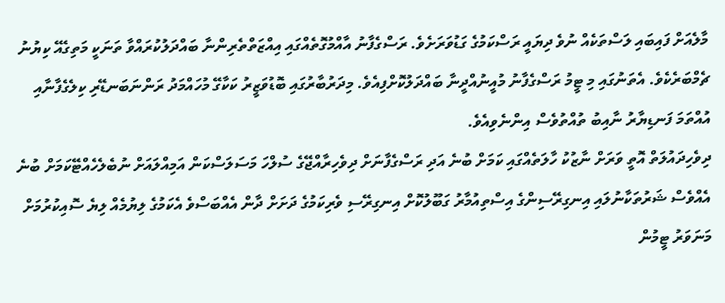މާލެއަށް ފައިބައި ލަސްތަކެއް ނުވެ ދިޔައީ ރަސްކަމުގެ ގަޑުވަރަށެވެ. ރަސްގެފާނު އާއްމުގޮތެއްގައި އިއްޒަތްތެރިންނާ ބައްދަލުކުރައްވާ ތަނަކީ މަތިގެއޭ ކިޔުނު ޗެމްބަރެކެވެ. އެތަނުގައި މި ޓީމު ރަސްގެފާނު މުއީނުއްދީނާ ބައްދަލުކޮށްފިއެވެ. މިދަރުބާރުގައި ބޮޑުވަޒީރު ކަކާގޭ މުހައްމަދު ރަންނަބަނޑޭރި ކިލެގެފާނާއި އުއްތަމަ ފަނޑިޔާރު ނާއިބު ތުއްތުވެސް އިންނެވިއެވެ.
ދިވެހިދައުލަތް އޮތީ ވަރަށް ނާޒުކު ހާލަތެއްގައި ކަމަށް ބުނެ އަދި ރަސްގެފާނަށް ދިވެހިރާއްޖޭގެ ސުލްހަ މަސަލަސްކަން އަމިއްލައަށް ނުބެލެހެއްޓޭކަމަށް ބުނެ އެއްވެސް ޝަރުތަކާނުލައި އިނގިރޭސިންގެ އިސްތިއުމާރު ގަބޫލުކޮށް އިނގިރޭސި ވެރިކަމުގެ ދަށަށް ދާން އެއްބަސްވެ އެކަމުގެ ލިޔުމެއް ލިޔެ ސޮއިކުރުމަށް މަނަވަރު ޓީމުން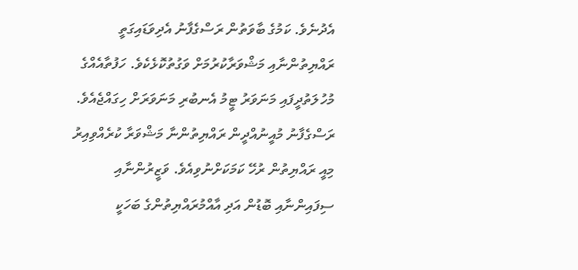އެދުނެވެ. ކަމުގެ ބާވަތުން ރަސްގެފާނު އެދިވަޑައިގަތީ ރައްޔިތުންނާއި މަޝްވަރާކުރުމަށް ވަގުތުކޮޅެކެވެ. ހަފުތާއެއްގެ މުހުލަތުދީފައި މަނަވަރު ޓީމު އެނބުރި މަނަވަރަށް ހިގައްޖެއެވެ. ރަސްގެފާނު މުއީނުއްދީން ރައްޔިތުންނާ މަޝްވަރާ ކުރެއްވިއިރު މިއީ ރައްޔިތުން ރުހޭ ކަމަކަށްނުވިއެވެ. ވަޒީރުންނާއި ސިފައިންނާއި ބޮޑުން އަދި އާއްމުރައްޔިތުންގެ ބަހަކީ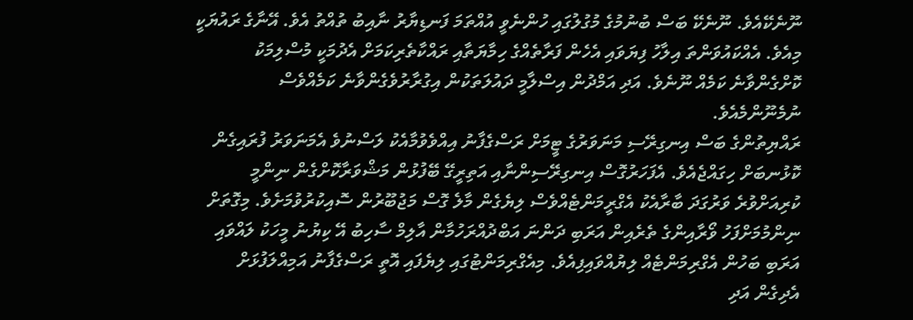ނޫނެކޭއެވެ. ނޫނެކޭ ބަސް ބުނުމުގެ މުގުލުގައި ހުންނެވީ އުއްތަމަ ފަނޑިޔާރު ނާއިބު ތުއްތު އެވެ. އޭނާގެ ރައުޔަކީ މިއެވެ. އެއްކައުވަންތަ އިލާހު ފިޔަވައި އެހެން ފަރާތެއްގެ ހިމާޔަތާއި ރައްކާތެރިކަމަށް އެދުމަކީ މުސްލިމަކު ކޮށްގެންވާނެ ކަމެއް ނޫނެވެ. އަދި އަމްދުން އިސްލާމީ ދައުލަތަކުން އިގުރާރުވެގެންވާނެ ކަމެއްވެސް ނުމެނޫންމެއެވެ.
ރައްޔިތުންގެ ބަސް އިނގިރޭސި މަނަވަރުގެ ޓީމަށް ރަސްގެފާނު އިއްވެވުމާއެކު ލަސްނުވެ އެމަނަވަރު ފުރައިގެން ކޮޅުނބަށް ހިގައްޖެއެވެ. އެފަހަރުގޮސް އިނގިރޭސިންނާއި އަތިރީގޭ ބޭފުޅުން މަޝްވަރާކޮށްގެން ނިންމީ ކުރިއަށްވުރެ ވަރުގަދަ ބާރާއެކު އެގްރީމަންޓެއްވެސް ލިޔެގެން މާލެ ގޮސް މަޖުބޫރުން ސޮއިކުރުވުމަށެވެ. މިގޮތަށް ނިންމުމަށްފަހު ވޯރާއިންގެ ތެރެއިން އަރަބި ދަންނަ އަބްދުއްރަހުމާން އާލިމް ސާހިބު އޭ ކިޔުނު މީހަކު ލައްވައި އަރަބި ބަހުން އެގްރިމަންޓެއް ލިޔުއްވައިފިއެވެ. މިއެގްރިމަންޓުގައި ލިޔެފައި އޮތީ ރަސްގެފާނު އަމިއްލަފުޅަށް އެދިގެން އަދި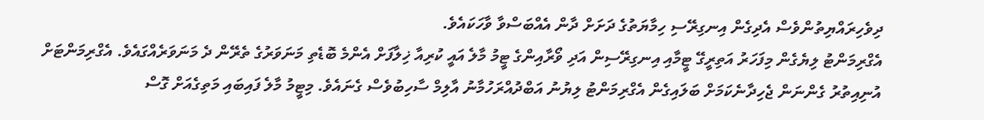ދިވެހިރައްޔިތުންވެސް އެދިގެން އިނގިރޭސި ހިމާޔަތުގެ ދަށަށް ދާން އެއްބަސްވާ ވާހަކައެވެ.
އެގްރިމަންޓު ލިޔެގެން މިފަހަރު އަތިރީގޭ ޓީމާއި އިނގިރޭސިން އަދި ވޯރާއިންގެ ޓީމު މާލެ އައީ ކުރިއާ ޚިލާފަށް އެންމެ ބޮޑެތި މަނަވަރުގެ ތެރޭން ދެ މަނަވަރެއްގައެވެ. އެގްރިމަންޓަށް އުނިއިތުރު ގެންނަން ޖެހިދާނެކަމަށް ބަލައިގެން އެގްރިމަންޓު ލިޔުނު އަބްދުއްރަހުމާނު އާލިމް ސާހިބުވެސް ގެނައެވެ. މިޓީމު މާލެ ފައިބައި މަތިގެއަށް ގޮސް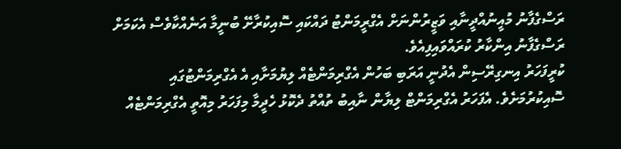ރަސްގެފާނު މުއީނުއްދީނާއި ވަޒީރުންނަށް އެގްރީމަންޓު ދައްކައި ސޮއިކުރާށޭ ބުނީމާ އަނެއްކާވެސް އެކަމަށް ރަސްގެފާނު އިންކާރު ކުރައްވައިފިއެވެ.
ކުރީފަހަރު އިނގިރޭސިން އެދުނީ އަރަބި ބަހުން އެގްރިމަންޓެއް ލިޔުމަށާއި އެ އެގްރިމަންޓުގައި ސޮއިކުރުމަށެވެ. އެފަހަރު އެގްރިމަންޓް ލިޔާން ނާއިބު ތުއްތު ދެކޮޅު ހެދީމާ މިފަހަރު މިއޮތީ އެގްރިމަންޓެއް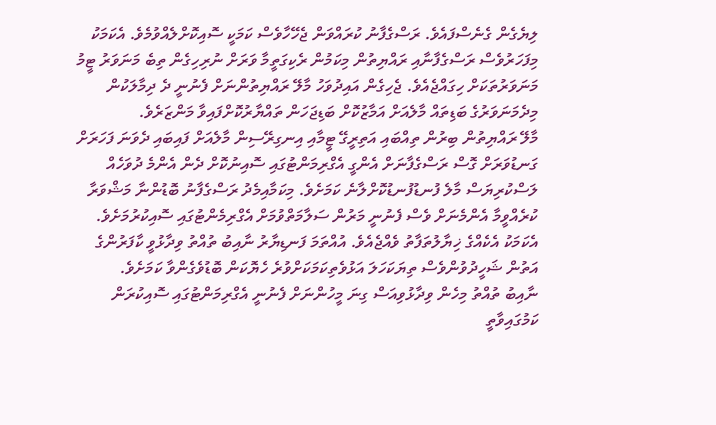ލިޔެގެން ގެނެސްފައެވެ. ރަސްގެފާނު ކުރައްވަން ޖެހޭހާވެސް ކަމަކީ ސޮއިކޮށްލެއްވުމެވެ. އެކަމަކު މިފަހަރުވެސް ރަސްގެފާނާއި ރައްޔިތުން މިކަމުން ރެކިގަތީމާ ވަރަށް ނުރިހިގެން ތިބެ މަނަވަރު ޓީމު މަނަވަރުތަކަށް ހިގައްޖެއެވެ. ޖެހިގެން އައިދުވަހު މާލޭ ރައްޔިތުންނަށް ފެނުނީ ދެ ދިމާލަކުން މިދެމަނަވަރުގެ ބަޑިތައް މާލެއަށް އަމާޒުކޮށް ބަޑިޖަހަން ތައްޔާރުކޮށްފައިވާ މަންޒަރެވެ.
މާލޭ ރައްޔިތުން ބިރުން ތިއްބައި އަތިރީގޭ ޓީމާއި އިނގިރޭސިން މާލެއަށް ފައިބައި ދެވަނަ ފަހަރަށް ގަނޑުވަރަށް ގޮސް ރަސްގެފާނަށް އެންގީ އެގްރިމަންޓުގައި ސޮއިނުކޮށް ދެން އެންމެ ދުވަހެއް ލަސްކުރިޔަސް މާލެ ފުނޑުފުނޑުކޮށްލާނެ ކަމަށެވެ. މިކަމާއިމެދު ރަސްގެފާނު ބޮޑުންނާ މަޝްވަރާ ކުރެއްވީމާ އެންމެނަށް ވެސް ފެނުނީ މަރުން ސަލާމަތްވުމަށް އެގްރިމެންޓުގައި ސޮއިކުރުމަށެވެ. އެކަމަކު އެކެއްގެ ޚިޔާލުތަފާތު ވެއްޖެއެވެ. އުއްތަމަ ފަނޑިޔާރު ނާއިބު ތުއްތު ވިދާޅުވީ ކާފަރުންގެ އަތުން ޝަހީދުވުންވެސް ތިޔަކަހަލަ އަޅުވެތިކަމަކަށްވުރެ ހެޔޮކަން ބޮޑުވެގެންވާ ކަމަށެވެ.
ނާއިބު ތުއްތު މިހެން ވިދާޅުވިއަސް ގިނަ މީހުންނަށް ފެނުނީ އެގްރިމަންޓުގައި ސޮއިކުރަން ކަމުގައިވާތީ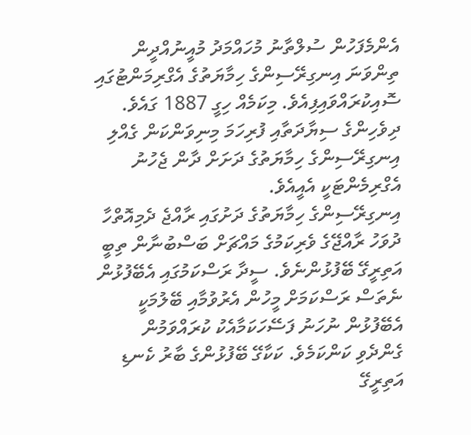އެންމެފަހުން ސުލްތާނު މުހައްމަދު މުއީނުއްދީން ތިންވަނަ އިނގިރޭސިންގެ ހިމާޔަތުގެ އެގްރިމަންޓުގައި ސޮއިކުރައްވައިފިއެވެ. މިކަމެއް ހިގީ 1887 ގައެވެ. ދިވެހިންގެ ސިޔާދަތާއި ފުރިހަމަ މިނިވަންކަން ގެއްލި އިނގިރޭސިންގެ ހިމާޔަތުގެ ދަށަށް ދާން ޖެހުނު އެގްރިމެންޓަކީ އެއީއެވެ.
އިނގިރޭސިންގެ ހިމާޔަތުގެ ދަށުގައި ރާއްޖެ ދެމިއޮތްހާ ދުވަހު ރާއްޖޭގެ ވެރިކަމުގެ މައްޗަށް ބަސްބުނާން ތިބީ އަތިރީގޭ ބޭފުޅުންނެވެ. ސީދާ ރަސްކަމުގައި އެބޭފުޅުން ނެތަސް ރަސްކަމަށް މީހުން އެރުވުމާއި ބޭލުމަކީ އެބޭފުޅުން ނުހަނު ފަސޭހަކަމާއެކު ކުރައްވަމުން ގެންދެވި ކަންކަމެވެ. ކަކާގޭ ބޭފުޅުންގެ ބާރު ކެނޑި އަތިރީގޭ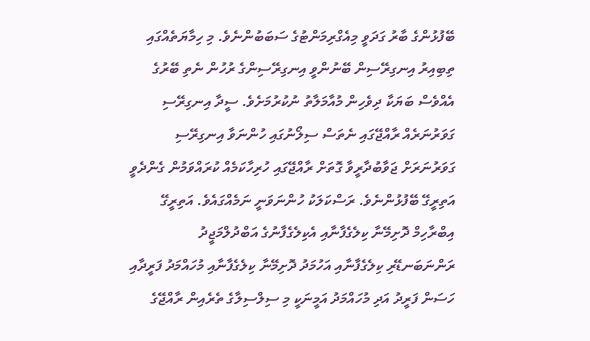ބޭފުޅުންގެ ބާރު ގަދަވީ މިއެގްރިމަންޓުގެ ސަބަބުންނެވެ. މި ހިމާޔަތެއްގައި ތިބިއިރު އިނގިރޭސިން ބޭނުންވީ އިނގިރޭސިންގެ ރުހުން ނެތި ބޭރުގެ އެއްވެސް ބަޔަކާ ދިވެހިން މުއާމަލާތު ނުކުރުމަށެވެ. ސީދާ އިނގިރޭސި ގަވަރުނަރެއް ރާއްޖޭގައި ނެތަސް ސިލޯނުގައި ހުންނަވާ އިނގިރޭސި ގަވަރުނަރަށް ޖަވާބުދާރީވާ ގޮތަށް ރާއްޖޭގައި ހުރިހާކަމެއް ކުރައްވަމުން ގެންދެވީ އަތިރީގޭ ބޭފުޅުންނެވެ. ރަސްކަލަކު ހުންނަވަނީ ނަމެއްގައެވެ. އަތިރީގޭ އިބްރާހިމް ދޮށިމޭނާ ކިލެގެފާނާއި އެކިލެގެފާނުގެ އަބްދުލްމަޖީދު ރަންނަބަނޑޭރި ކިލެގެފާނާއި އަހުމަދު ދޮށިމޭނާ ކިލެގެފާނާއި މުހައްމަދު ފަރީދާއި ހަސަން ފަރީދު އަދި މުހައްމަދު އަމީނަކީ މި ސިލްސިލާގެ ތެރެއިން ރާއްޖޭގެ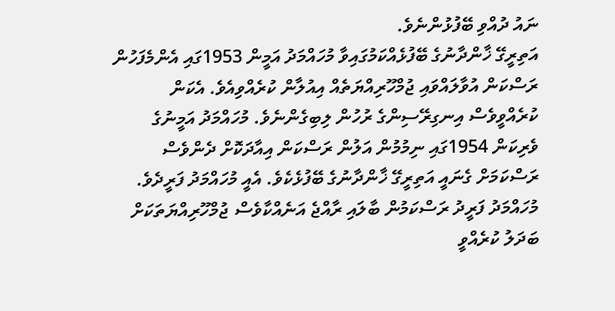ނައު ދުއްވި ބޭފުޅުންނެވެ.
އަތިރީގޭ ޚާންދާނުގެ ބޭފުޅެއްކަމުގައިވާ މުހައްމަދު އަމީން 1953ގައި އެންމެފަހުން ރަސްކަން އުވާލައްވައި ޖުމްހޫރިއްޔަތެއް އިއުލާން ކުރެއްވިއެވެ. އެކަން ކުރެއްވީވެސް އިނގިރޭސިންގެ ރުހުން ލިބިގެންނެވެ. މުހައްމަދު އަމީނުގެ ވެރިކަން 1954ގައި ނިމުމުން އަލުން ރަސްކަން އިއާދަކޮށް ދެންވެސް ރަސްކަމަށް ގެނައީ އަތިރީގޭ ޚާންދާނުގެ ބޭފުޅެކެވެ. އެއީ މުހައްމަދު ފަރީދެވެ. މުހައްމަދު ފަރީދު ރަސްކަމުން ބާލައި ރާއްޖެ އަނެއްކާވެސް ޖުމްހޫރިއްޔަތަކަށް ބަދަލު ކުރެއްވީ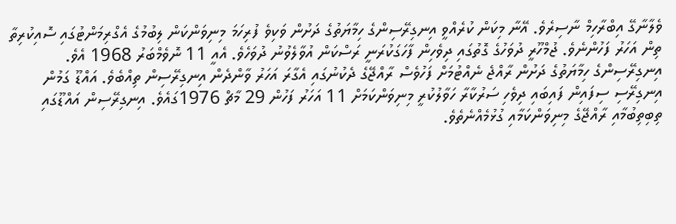ވެލާނާގޭ އިބްރާހިމް ނާސިރެވެ. އޭނާ މިކަން ކުރެއްވީ އިނގިރޭސިންގެ ހިމާޔަތުގެ ދަށުން ވަކިވެ ފުރިހަމަ މިނިވަންކަން ލިބުމުގެ އެގްރިމަންޓުގައި ސޮއިކުރިތާ ތިން އަހަރު ފަހުންނެވެ. ޖުމްހޫރީ ދުވަހުގެ ގޮތުގައި ދިވެހިން ފާހަގަކުރަނީ ރަސްކަން އުވާލެވުނު ދުވަހެވެ. އެއީ 11 ނޮވެމްބަރު 1968 އެވެ.
އިނގިރޭސިންގެ ހިމާޔަތުގެ ދަށުން ރާއްޖެ ނެއްޓުމަށް ފަހުވެސް ރާއްޖޭގެ ދެކުނުގައި އެގާރަ އަހަރު ވާންދެން އިނގިރޭސިން ތިއްބެވެ. އައްޑޫ ގަމުން އިނގިރޭސި ސިފައިން ފައިބައި ދިވެހި ސަރުކާރާ ހަވާލުކުރީ މިނިވަންކަމަށް 11 އަހަރު ފަހުން 29 މާޗް 1976ގައެވެ. އިނގިރޭސިން އައްޑޫގައި ތިބިތިބުމާއި ރާއްޖޭގެ މިނިވަންކަމާއި ގުޅުމެއްނެތެވެ.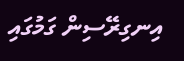އިނގިރޭސިން ގަމުގައި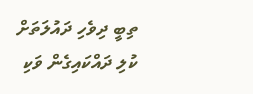ތިބީ ދިވެހި ދައުލަތަށް ކުލި ދައްކައިގެން ވަކި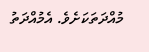މުއްދަތަކަށެވެ. އެމުއްދަތު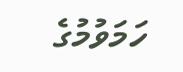ހަމަވުމުގެ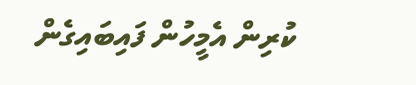ކުރިން އެމީހުން ފައިބައިގެން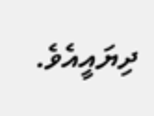ދިޔައީއެވެ.